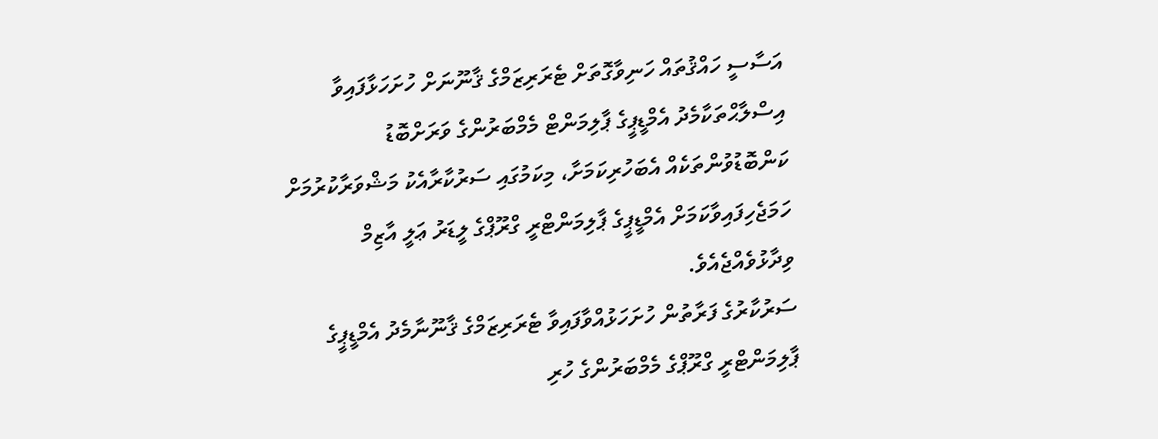އަސާސީ ހައްޤުތައް ހަނިވާގޮތަށް ޓެރަރިޒަމްގެ ޤާނޫނަށް ހުށަހަޅާފައިވާ އިސްލާޙްތަކާމެދު އެމްޑީޕީގެ ޕާލިމަންޓް މެމްބަރުންގެ ވަރަށްބޮޑު ކަންބޮޑުވުންތަކެއް އެބަހުރިކަމަށާ، މިކަމުގައި ސަރުކާރާއެކު މަޝްވަރާކުރުމަށް ހަމަޖެހިފައިވާކަމަށް އެމްޑީޕީގެ ޕާލިމަންޓްރީ ގްރޫޕްގެ ލީޑަރު ޢަލީ އާޒިމް ވިދާޅުވެއްޖެއެވެ.
ސަރުކާރުގެ ފަރާތުން ހުށަހަޅުއްވާފައިވާ ޓެރަރިޒަމްގެ ޤާނޫނާމެދު އެމްޑީޕީގެ ޕާލިމަންޓްރީ ގްރޫޕްގެ މެމްބަރުންގެ ހުރި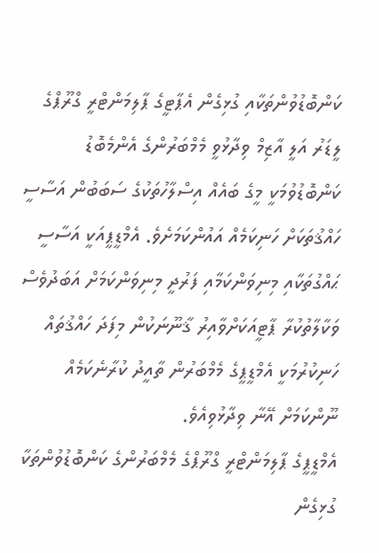ކަންބޮޑުވުންތަކާއި ގުޅިގެން އެޕާޓީގެ ޕާލިމަންޓްރީ ގްރޫޕްގެ ލީޑަރު އަލީ އާޒިމް ވިދާޅުވީ މެމްބަރުންގެ އެންމެބޮޑު ކަންބޮޑުވުމަކީ މީގެ ބައެއް އިސްލާހުތަކުގެ ސަބަބުން އަސާސީ ހައްޤުތަކަށް ހަނިކަމެއް އައުންކަމަށެވެ. އެމްޑީޕީއަކީ އަސާސީ ޙައްގުތަކާއި މިނިވަންކަމާއި ފަރުދީ މިނިވަންކަމަށް އަބަދުވެސް ވަކާލާތުކުރާ ޕާޓީއަކަށްވާއިރު ޤާނޫނަކުން މިފަދަ ހައްޤުތައް ހަނިކުރުމަކީ އެމްޑީޕީގެ މެމްބަރުން ތާއީދު ކުރާނެކަމެއް ނޫންކަމަށް އޭނާ ވިދާޅުވިއެވެ.
އެމްޑީޕީގެ ޕާލިމަންޓްރީ ގްރޫޕްގެ މެމްބަރުންގެ ކަންބޮޑުވުންތަކާ ގުޅިގެން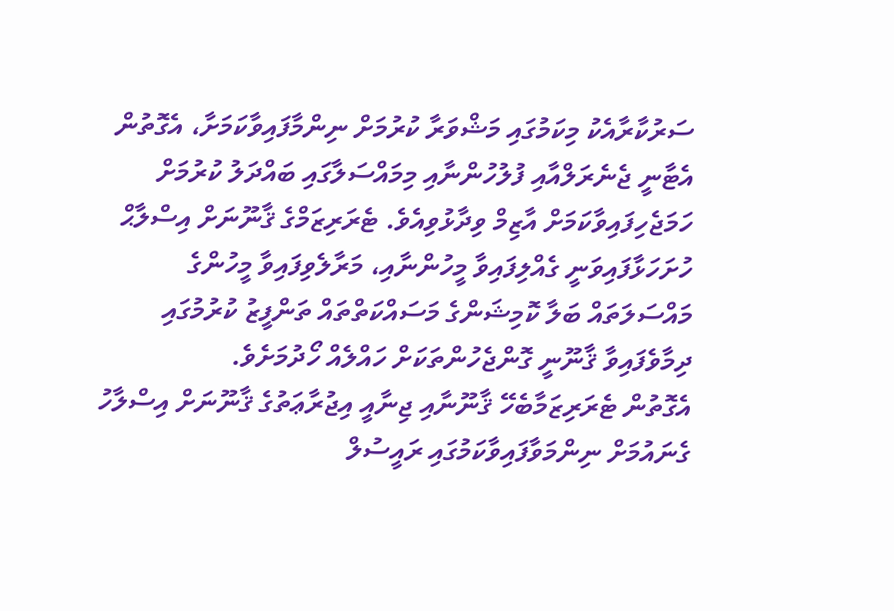ސަރުކާރާއެކު މިކަމުގައި މަޝްވަރާ ކުރުމަށް ނިންމާފައިވާކަމަށާ، އެގޮތުން އެޓާނީ ޖެނެރަލްއާއި ފުލުހުންނާއި މިމައްސަލާގައި ބައްދަލު ކުރުމަށް ހަމަޖެހިފައިވާކަމަށް އާޒިމް ވިދާޅުވިއެވެ. ޓެރަރިޒަމްގެ ޤާނޫނަށް އިސްލާޙް ހުށަހަޅާފައިވަނީ ގެއްލިފައިވާ މީހުންނާއި، މަރާލެވިފައިވާ މީހުންގެ މައްސަލަތައް ބަލާ ކޮމިޝަންގެ މަސައްކަތްތައް ތަންފީޒު ކުރުމުގައި ދިމާވެފައިވާ ޤާނޫނީ ގޮންޖެހުންތަކަށް ހައްލެއް ހޯދުމަށެވެ.
އެގޮތުން ޓެރަރިޒަމާބެހޭ ޤާނޫނާއި ޖިނާއީ އިޖުރާޢަތުގެ ޤާނޫނަށް އިސްލާހު ގެނައުމަށް ނިންމަވާފައިވާކަމުގައި ރައީސުލް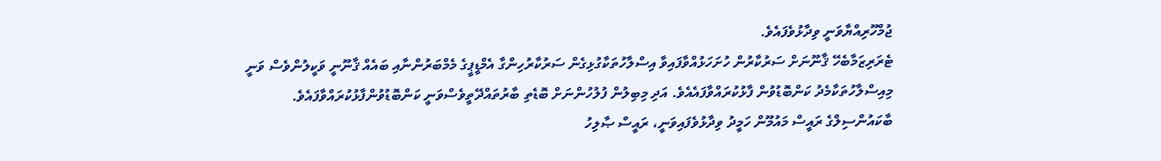ޖުމްހޫރިއްޔާވަނީ ވިދާޅުވެފައެވެ.
ޓެރަރިޒަމާބެހޭ ޤާނޫނަށް ސަރުކާރުން ހުށަހަޅުއްވާފައިވާ އިސްލާހުތަކާގުޅިގެން ސަރުކާރުހިންގާ އެމްޑީޕީގެ މެމްބަރުންނާއި ބައެއް ޤާނޫނީ ވަކީލުންވެސް ވަނީ މިއިސްލާހުތަކާމެދު ކަންބޮޑުވުން ފާޅުކުރައްވާފައެއެވެ. އަދި މިބިލުން ފުލުހުންނަށް ބޮޑެތި ބާރުތައްދޭތީވެސްވަނީ ކަންބޮޑުވުންފާޅުކުރައްވާފައެވެ.
ބާކައުންސިލްގެ ރައީސް މައުމޫން ހަމީދު ވިދާޅުވެފައިވަނީ، ރައީސް ޞާލިހު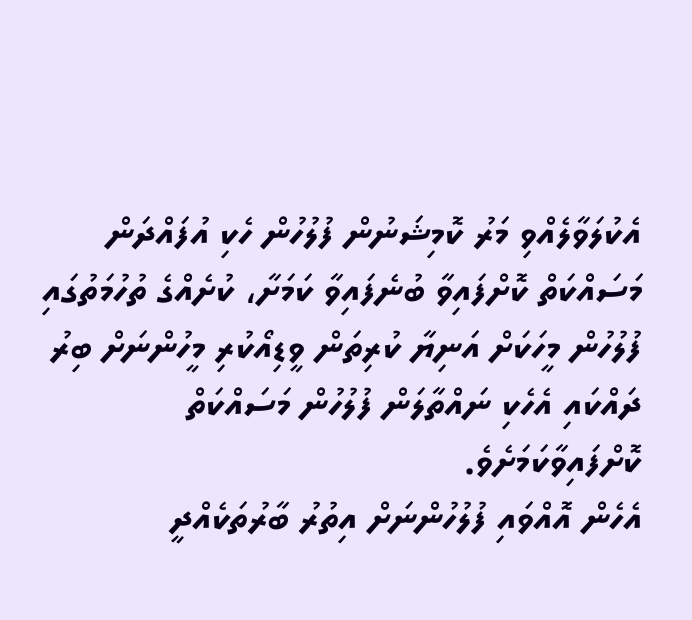އެކުލަވާލެއްވި މަރު ކޮމިޝަނުން ފުލުހުން ހެކި އުފައްދަން މަސައްކަތް ކޮށްފައިވާ ބުނެފައިވާ ކަމަށާ، ކުށެއްގެ ތުހުމަތުގައި ފުލުހުން މީހަކަށް އަނިޔާ ކުރިތަން ވީޑިއޯކުރި މީހުންނަށް ބިރު ދައްކައި އެހެކި ނައްތާލަން ފުލުހުން މަސައްކަތް ކޮށްފައިވާކަމަށެވެ.
އެހެން އޮއްވައި ފުލުހުންނަށް އިތުރު ބާރުތަކެއްދީ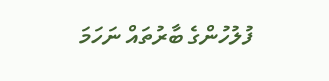ފުލުހުންގެ ބާރުތައް ނަހަމަ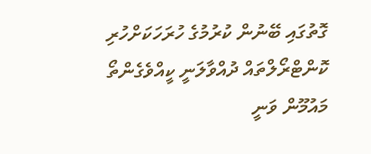ގޮތުގައި ބޭނުން ކުރުމުގެ ހުރަހަކަށްހުރި ކޮންޓްރޯލްތައް ދުއްވާލަނީ ކީއްވެގެންތޯ މައުމޫން ވަނީ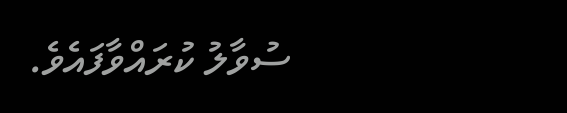ސުވާލު ކުރައްވާފައެވެ.